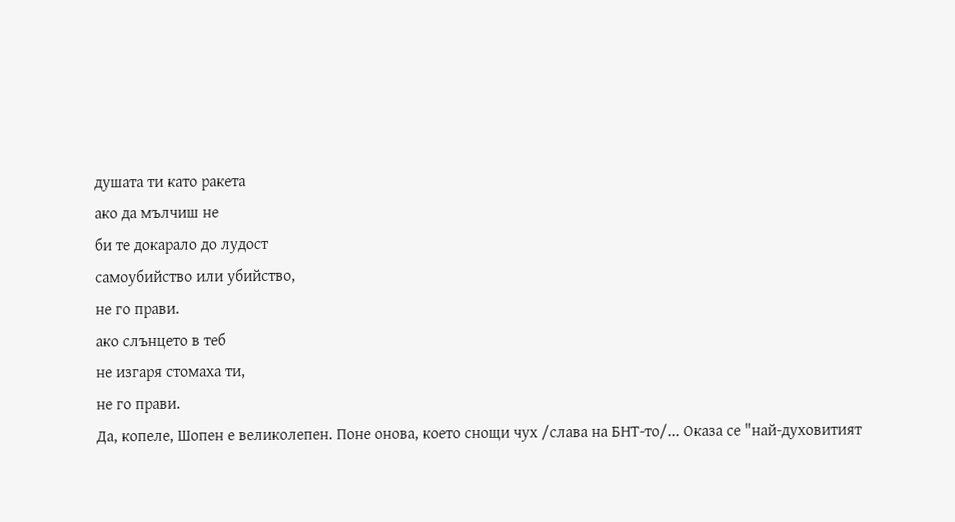душата ти като ракета
ако да мълчиш не
би те докарало до лудост
самоубийство или убийство,
не го прави.
ако слънцето в теб
не изгаря стомаха ти,
не го прави.
Да, копеле, Шопен е великолепен. Поне онова, което снощи чух /слава на БНТ-то/... Оказа се "най-духовитият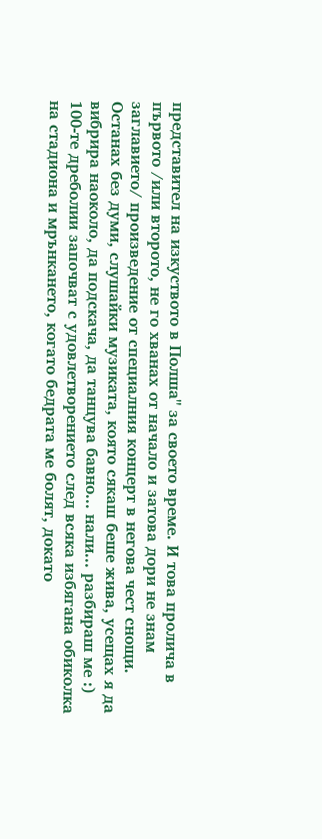представител на изкуството в Полша" за своето време. И това пролича в първото /или второто, не го хванах от начало и затова дори не знам заглавието/ произведение от специалния концерт в негова чест снощи. Останах без думи, слушайки музиката, която сякаш беше жива, усещах я да вибрира наоколо, да подскача, да танцува бавно... нали... разбираш ме :)
100-те дреболии започват с удовлетворението след всяка избягана обиколка на стадиона и мрънкането, когато бедрата ме болят, докато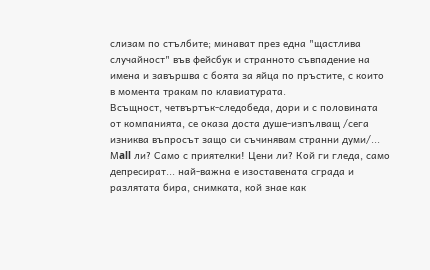слизам по стълбите; минават през една "щастлива случайност" във фейсбук и странното съвпадение на имена и завършва с боята за яйца по пръстите, с които в момента тракам по клавиатурата.
Всъщност, четвъртък-следобеда, дори и с половината от компанията, се оказа доста душе-изпълващ /сега изниква въпросът защо си съчинявам странни думи/... Мall ли? Само с приятелки! Цени ли? Кой ги гледа, само депресират... най-важна е изоставената сграда и разлятата бира, снимката, кой знае как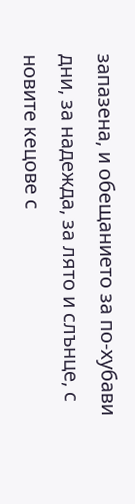запазена, и обещанието за по-хубави дни, за надежда, за лято и слънце, с новите кецове с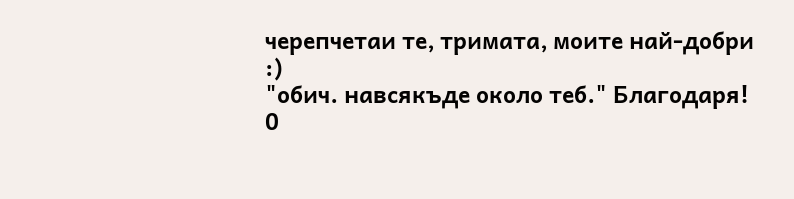черепчетаи те, тримата, моите най-добри :)
"обич. навсякъде около теб." Благодаря!
0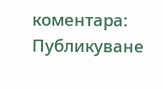коментара:
Публикуване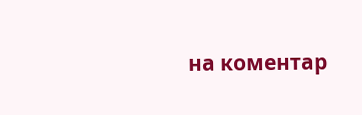на коментар